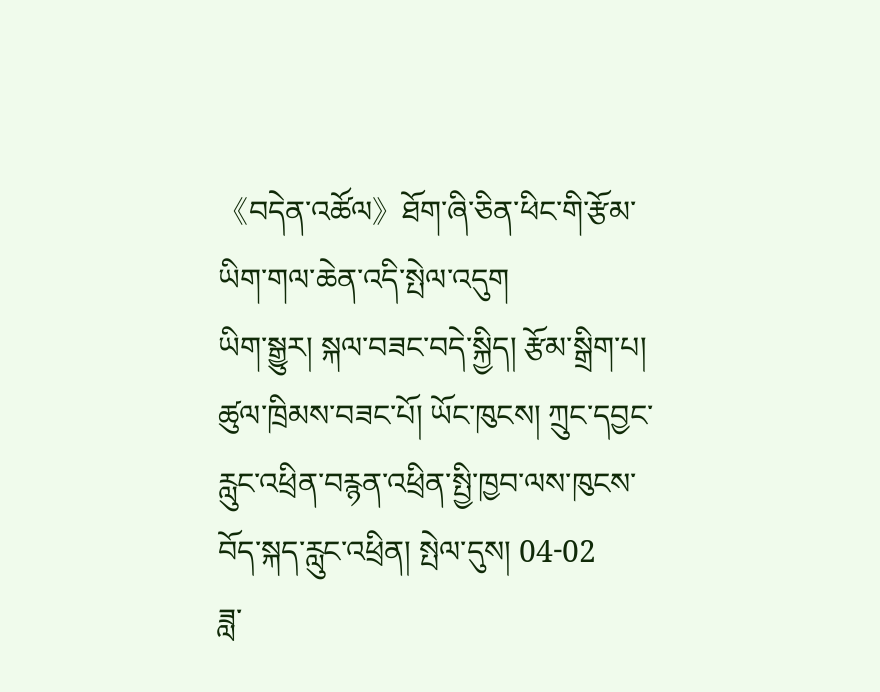《བདེན་འཚོལ》ཐོག་ཞི་ཅིན་ཕིང་གི་རྩོམ་ཡིག་གལ་ཆེན་འདི་སྤེལ་འདུག
ཡིག་སྒྱུར། སྐལ་བཟང་བདེ་སྐྱིད། རྩོམ་སྒྲིག་པ། ཚུལ་ཁྲིམས་བཟང་པོ། ཡོང་ཁུངས། ཀྲུང་དབྱང་རླུང་འཕྲིན་བརྙན་འཕྲིན་སྤྱི་ཁྱབ་ལས་ཁུངས་བོད་སྐད་རླུང་འཕྲིན། སྤེལ་དུས། 04-02
ཟླ་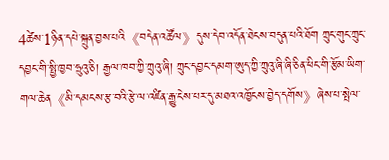4ཚེས་1ཉིན་དཔེ་སྐྲུན་བྱས་པའི《བདེན་འཚོལ》དུས་དེབ་འདོན་ཐེངས་བདུན་པའི་ཐོག ཀྲུང་གུང་ཀྲུང་དབྱང་གི་སྤྱི་ཁྱབ་ཧྲུའུ་ཅི། རྒྱལ་ཁབ་ཀྱི་ཀྲུའུ་ཞི། ཀྲུང་དབྱང་དམག་ཨུད་ཀྱི་ཀྲུའུ་ཞི་ཞི་ཅིན་ཕིང་གི་རྩོམ་ཡིག་གལ་ཆེན《མི་དམངས་རྩ་བའི་རྩེ་ལ་འཛིན་རྒྱུ་ངེས་པར་དུ་མཐའ་འཁྱོངས་བྱེད་དགོས》ཞེས་པ་སྤེལ་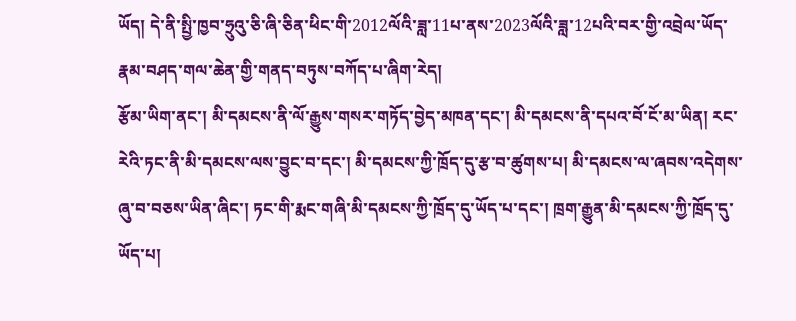ཡོད། དེ་ནི་སྤྱི་ཁྱབ་ཧྲུའུ་ཅི་ཞི་ཅིན་ཕིང་གི་2012ལོའི་ཟླ་11པ་ནས་2023ལོའི་ཟླ་12པའི་བར་གྱི་འབྲེལ་ཡོད་རྣམ་བཤད་གལ་ཆེན་གྱི་གནད་བཏུས་བཀོད་པ་ཞིག་རེད།
རྩོམ་ཡིག་ནང་། མི་དམངས་ནི་ལོ་རྒྱུས་གསར་གཏོད་བྱེད་མཁན་དང་། མི་དམངས་ནི་དཔའ་བོ་ངོ་མ་ཡིན། རང་རེའི་ཏང་ནི་མི་དམངས་ལས་བྱུང་བ་དང་། མི་དམངས་ཀྱི་ཁྲོད་དུ་རྩ་བ་ཚུགས་པ། མི་དམངས་ལ་ཞབས་འདེགས་ཞུ་བ་བཅས་ཡིན་ཞིང་། ཏང་གི་རྨང་གཞི་མི་དམངས་ཀྱི་ཁྲོད་དུ་ཡོད་པ་དང་། ཁྲག་རྒྱུན་མི་དམངས་ཀྱི་ཁྲོད་དུ་ཡོད་པ།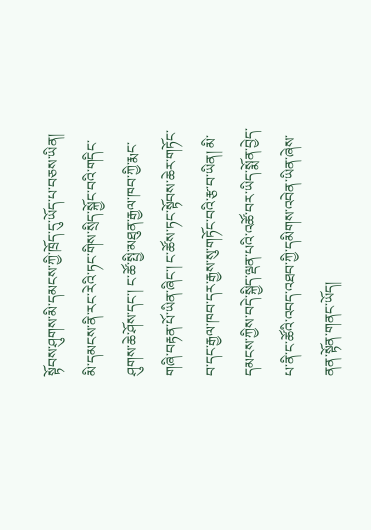སྟོབས་ཤུགས་མི་དམངས་ཀྱི་ཁྲོད་དུ་ཡོད་པ་བཅས་ཡིན། མི་དམངས་ནི་རང་རེའི་ཏང་གིས་སྲིད་སྐྱོང་བའི་གདིང་ཤུགས་ཆེ་ཤོས་དང་། ང་ཚོ་སྤྱི་མཐུན་རྒྱལ་ཁབ་ཀྱི་རྨང་གཞི་བརྟན་པོ་ཡིན་ཞིང་། ང་ཚོས་ཏང་སྟོབས་ཆེར་གཏོང་བ་དང་རྒྱལ་ཁབ་དར་རྒྱས་སུ་གཏོང་བའི་རྩ་བ་ཡིན། མི་དམངས་ཀྱིས་བདེ་སྐྱིད་ལྡན་པའི་འཚོ་བར་ཡིད་སྨོན་བྱེད་པ་ནི་ང་ཚོའི་འབད་འཐབ་ཀྱི་དམིགས་འབེན་ཡིན་ཞེས་ནན་སྟོན་གནང་ཡོད།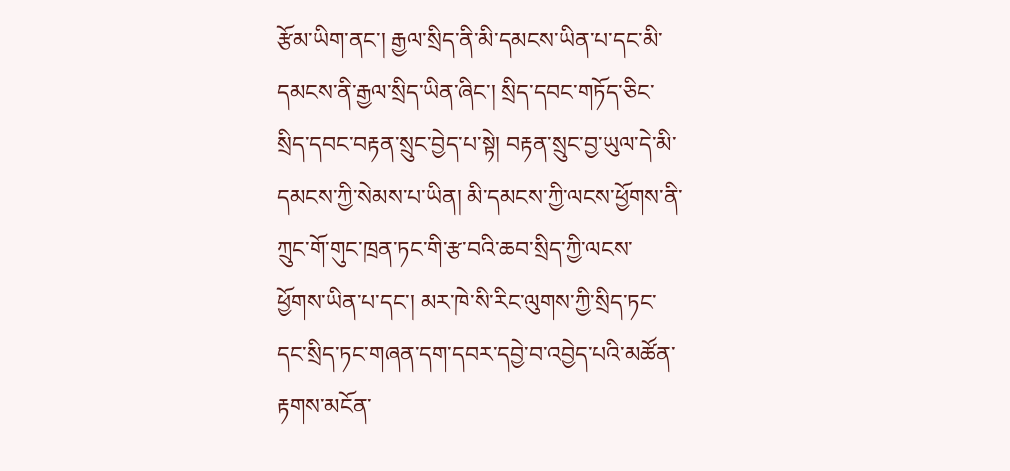རྩོམ་ཡིག་ནང་། རྒྱལ་སྲིད་ནི་མི་དམངས་ཡིན་པ་དང་མི་དམངས་ནི་རྒྱལ་སྲིད་ཡིན་ཞིང་། སྲིད་དབང་གཏོད་ཅིང་སྲིད་དབང་བརྟན་སྲུང་བྱེད་པ་སྟེ། བརྟན་སྲུང་བྱ་ཡུལ་དེ་མི་དམངས་ཀྱི་སེམས་པ་ཡིན། མི་དམངས་ཀྱི་ལངས་ཕྱོགས་ནི་ཀྲུང་གོ་གུང་ཁྲན་ཏང་གི་རྩ་བའི་ཆབ་སྲིད་ཀྱི་ལངས་ཕྱོགས་ཡིན་པ་དང་། མར་ཁེ་སི་རིང་ལུགས་ཀྱི་སྲིད་ཏང་དང་སྲིད་ཏང་གཞན་དག་དབར་དབྱེ་བ་འབྱེད་པའི་མཚོན་རྟགས་མངོན་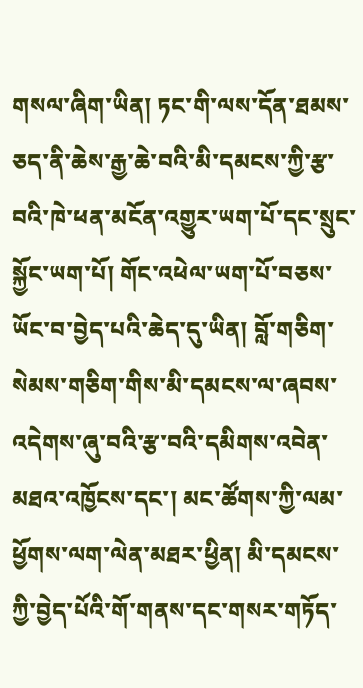གསལ་ཞིག་ཡིན། ཏང་གི་ལས་དོན་ཐམས་ཅད་ནི་ཆེས་རྒྱ་ཆེ་བའི་མི་དམངས་ཀྱི་རྩ་བའི་ཁེ་ཕན་མངོན་འགྱུར་ཡག་པོ་དང་སྲུང་སྐྱོང་ཡག་པོ། གོང་འཕེལ་ཡག་པོ་བཅས་ཡོང་བ་བྱེད་པའི་ཆེད་དུ་ཡིན། བློ་གཅིག་སེམས་གཅིག་གིས་མི་དམངས་ལ་ཞབས་འདེགས་ཞུ་བའི་རྩ་བའི་དམིགས་འབེན་མཐའ་འཁྱོངས་དང་། མང་ཚོགས་ཀྱི་ལམ་ཕྱོགས་ལག་ལེན་མཐར་ཕྱིན། མི་དམངས་ཀྱི་བྱེད་པོའི་གོ་གནས་དང་གསར་གཏོད་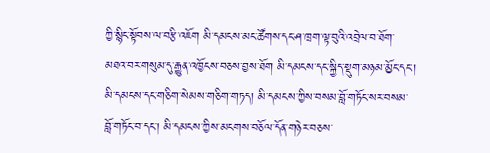ཀྱི་སྙིང་སྟོབས་ལ་བརྩི་འཇོག མི་དམངས་མང་ཚོགས་དང་ཤ་ཁྲག་ལྟ་བུའི་འབྲེལ་བ་ཐོག་མཐའ་བར་གསུམ་དུ་རྒྱུན་འཁྱོངས་བཅས་བྱས་ཐོག མི་དམངས་དང་སྐྱིད་སྡུག་མཉམ་མྱོང་དང་། མི་དམངས་དང་གཅིག་སེམས་གཅིག་གཏད། མི་དམངས་ཀྱིས་བསམ་བློ་གཏོང་སར་བསམ་བློ་གཏོང་བ་དང་། མི་དམངས་ཀྱིས་མངགས་བཅོལ་དོན་གཉེར་བཅས་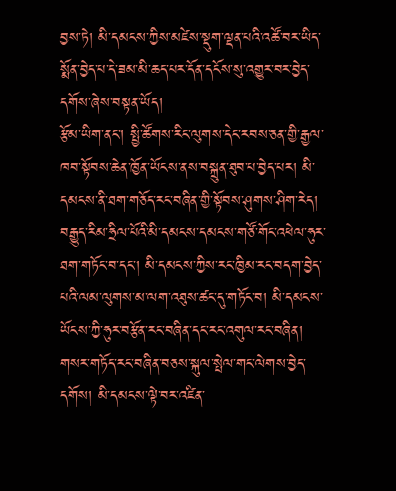བྱས་ཏེ། མི་དམངས་ཀྱིས་མཛེས་སྡུག་ལྡན་པའི་འཚོ་བར་ཡིད་སྨོན་བྱེད་པ་དེ་ཟམ་མི་ཆད་པར་དོན་དངོས་སུ་འགྱུར་བར་བྱེད་དགོས་ཞེས་བསྟན་ཡོད།
རྩོམ་ཡིག་ནང་། སྤྱི་ཚོགས་རིང་ལུགས་དེང་རབས་ཅན་གྱི་རྒྱལ་ཁབ་སྟོབས་ཆེན་ཁྱོན་ཡོངས་ནས་བསྐྲུན་ཐུབ་པ་བྱེད་པར། མི་དམངས་ནི་ཐག་གཅོད་རང་བཞིན་གྱི་སྟོབས་ཤུགས་ཤིག་རེད། བརྒྱུད་རིམ་ཧྲིལ་པོའི་མི་དམངས་དམངས་གཙོ་གོང་འཕེལ་ཧུར་ཐག་གཏོང་བ་དང་། མི་དམངས་ཀྱིས་རང་ཁྱིམ་རང་བདག་བྱེད་པའི་ལམ་ལུགས་མ་ལག་འཐུས་ཚང་དུ་གཏོང་བ། མི་དམངས་ཡོངས་ཀྱི་ཧུར་བརྩོན་རང་བཞིན་དང་རང་འགུལ་རང་བཞིན། གསར་གཏོད་རང་བཞིན་བཅས་སྐུལ་སྤེལ་གང་ལེགས་བྱེད་དགོས། མི་དམངས་ལྟེ་བར་འཛིན་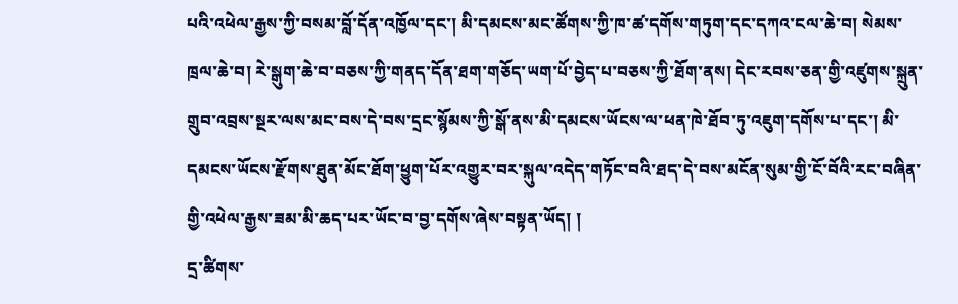པའི་འཕེལ་རྒྱས་ཀྱི་བསམ་བློ་དོན་འཁྱོལ་དང་། མི་དམངས་མང་ཚོགས་ཀྱི་ཁ་ཚ་དགོས་གཏུག་དང་དཀའ་ངལ་ཆེ་བ། སེམས་ཁྲལ་ཆེ་བ། རེ་སྒུག་ཆེ་བ་བཅས་ཀྱི་གནད་དོན་ཐག་གཅོད་ཡག་པོ་བྱེད་པ་བཅས་ཀྱི་ཐོག་ནས། དེང་རབས་ཅན་གྱི་འཛུགས་སྐྲུན་གྲུབ་འབྲས་སྔར་ལས་མང་བས་དེ་བས་དྲང་སྙོམས་ཀྱི་སྒོ་ནས་མི་དམངས་ཡོངས་ལ་ཕན་ཁེ་ཐོབ་ཏུ་འཇུག་དགོས་པ་དང་། མི་དམངས་ཡོངས་རྫོགས་ཐུན་མོང་ཐོག་ཕྱུག་པོར་འགྱུར་བར་སྐུལ་འདེད་གཏོང་བའི་ཐད་དེ་བས་མངོན་སུམ་གྱི་ངོ་བོའི་རང་བཞིན་གྱི་འཕེལ་རྒྱས་ཟམ་མི་ཆད་པར་ཡོང་བ་བྱ་དགོས་ཞེས་བསྟན་ཡོད། །
དྲ་ཚིགས་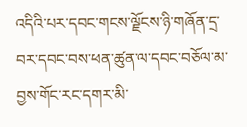འདིའི་པར་དབང་གངས་ལྗོངས་ཉི་གཞོན་དྲ་བར་དབང་བས་ཕན་ཚུན་ལ་དབང་བཅོལ་མ་བྱས་གོང་རང་དགར་མི་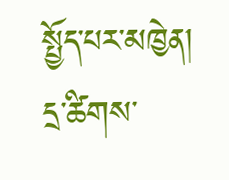སྤྱོད་པར་མཁྱེན།
དྲ་ཚིགས་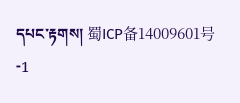དཔང་རྟགས། 蜀ICP备14009601号-1